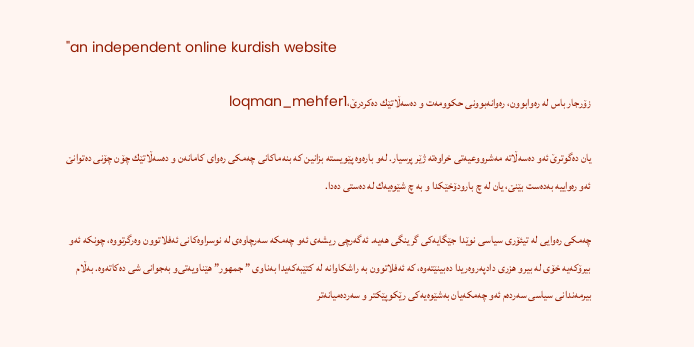"an independent online kurdish website

زۆرجار باس له‌ ره‌وابوون، ره‌وانه‌بوونی‌ حكوومه‌ت و ده‌سه‌ڵاتێك ده‌كردرێ‌،loqman_mehfer1

یان ده‌گوترێ‌ ئه‌و ده‌سه‌ڵاته‌ مه‌شرووعیه‌تی‌ خراوه‌ته‌ ژێر پرسیار. له‌و بارەوە پێویسته‌ بزانین کە بنه‌ماکانی چه‌مكی‌ ره‌وای‌ کامانەن و ده‌سه‌ڵاتێك چۆن چۆنی‌ دەتوانێ ئه‌و ره‌واییه‌ به‌ده‌ست بێنێ‌، یان له‌ چ بارودۆخێكدا و به‌ چ شێوه‌یه‌ك له‌ ده‌ستی‌ ده‌دا.

چه‌مكی‌ ره‌وایی له‌ تیئۆری‌ سیاسی‌ نوێدا جێگایه‌كی‌ گرینگی‌ هه‌یه. ئه‌گه‌رچی‌ ریشه‌ی‌ ئه‌و چه‌مكه‌ سه‌رچاوه‌ی‌ له‌ نوسراوه‌كانی‌ ئه‌فلاتوون وه‌رگرتووه‌، چونكه‌ ئه‌و بیرۆكه‌یه‌ خۆی‌ له‌ بیرو هزری‌ دادپه‌روه‌ریدا ده‌بینێته‌وه‌، كه‌ ئه‌فلاتوون به‌ راشكاوانه‌ له‌ كتێبه‌كه‌یدا به‌ناوی‌ ” جمهور” هێناویه‌تی‌‌و به‌جوانی‌ شی ده‌كاته‌وه‌. به‌ڵام بیرمه‌ندانی‌ سیاسی‌ سه‌رده‌م ئه‌و چه‌مكه‌یان به‌شێوه‌یه‌كی‌ رێكوپێكتر و سه‌رده‌میانه‌تر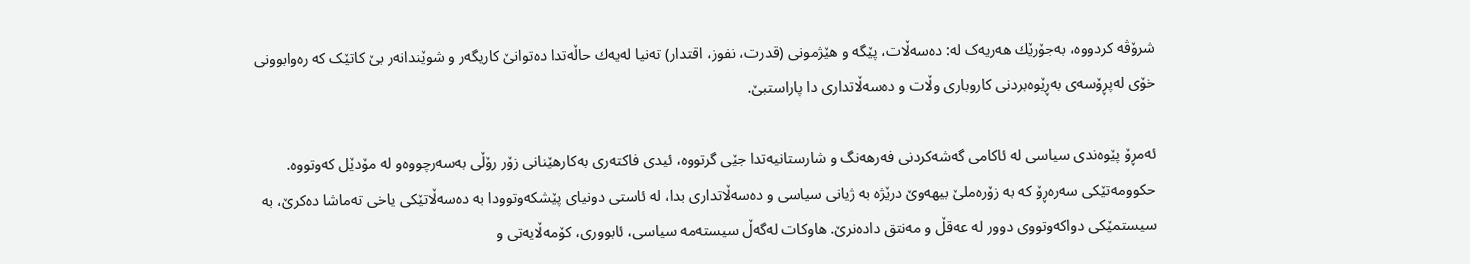شرۆڤه‌ كردووه‌، به‌جۆرێك هەریەک لە: ده‌سه‌ڵات، پێگه‌ و هێژمونی‌ (قدرت، نفوز، اقتدار) ته‌نیا له‌یه‌ك حاڵه‌تدا ده‌توانێ‌ كاریگه‌ر و شوێندانه‌ر بێ کاتێک كه‌ ره‌وابوونی‌ خۆی‌ له‌پڕۆسەی به‌ڕێوه‌بردنی‌ كاروباری‌ وڵات و ده‌سه‌ڵاتداری‌ دا پاراستبێ.

ئه‌مڕۆ پێوه‌ندی‌ سیاسی له‌ ئاكامی‌ گه‌شه‌كردنی‌ فه‌رهه‌نگ و شارستانیه‌تدا جێی‌ گرتووه‌، ئیدی‌ فاكته‌ری‌ به‌كارهێنانی‌ زۆر رۆڵی‌ به‌سه‌رچووه‌‌و له‌ مۆدێل كه‌وتووە. حكوومه‌تێكی‌ سه‌ره‌ڕۆ كه‌ به‌ زۆره‌ملێ بیهه‌وێ‌ درێژه‌ به‌ ژیانی‌ سیاسی و ده‌سه‌ڵاتداری‌ بدا، له‌ ئاستی‌ دونیای‌ پێشكه‌وتوودا به‌ ده‌سه‌ڵاتێكی‌ یاخی‌ ته‌ماشا ده‌كرێ‌‌، به‌ سیستمێكی‌ دواكه‌وتووی‌ دوور له‌ عه‌قڵ و مه‌نتق داده‌نرێ. هاوکات له‌گه‌ڵ سیسته‌مه‌ سیاسی، ئابووری‌، كۆمه‌ڵایه‌تی‌ و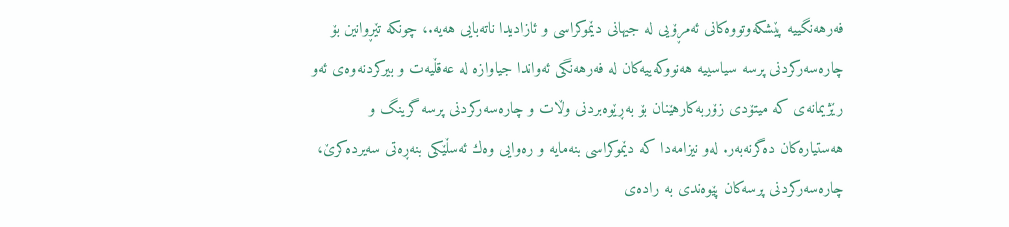فه‌رهه‌نگییە پێشكه‌وتووه‌كانی‌ ئه‌مڕۆیی له‌ جیهانی‌ دێموكراسی و ئازادیدا ناته‌بایی هه‌یه‌.، چونكه‌ تێڕوانین بۆ چاره‌سه‌ركردنی‌ پرسه‌ سیاسییه‌ هه‌نووكه‌ییەکان له‌ فه‌رهه‌نگی‌ ئه‌واندا جیاوازه‌ له‌ عه‌قڵیه‌ت و بیركردنه‌وه‌ی‌ ئه‌و رێژیمانه‌ی كه‌ میتۆدی‌ زۆربه‌كارهێنان بۆ به‌ڕێوه‌بردنی‌ وڵات و چاره‌سه‌ركردنی‌ پرسه‌ گرینگ و هه‌ستیاره‌كان ده‌گرنه‌به‌ر. له‌و نیزامه‌دا كه‌ دێموكراسی بنه‌مایه‌ و ره‌وایی وه‌ك ئه‌سڵێكی‌ بنه‌ڕه‌تی‌ سه‌یرده‌كرێ‌، چاره‌سه‌ركردنی‌ پرسه‌كان پێوه‌ندی‌ به‌ راده‌ی‌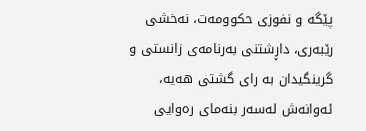پێگه‌ و نفوزی‌ حكوومه‌ت، نه‌خشی‌ رێبه‌ری‌، داڕشتنی‌ به‌رنامه‌ی‌ زانستی‌ و گرینگیدان به‌ رای‌ گشتی‌ هه‌یه‌، ئه‌وانه‌ش له‌سه‌ر بنه‌مای‌ ره‌وایی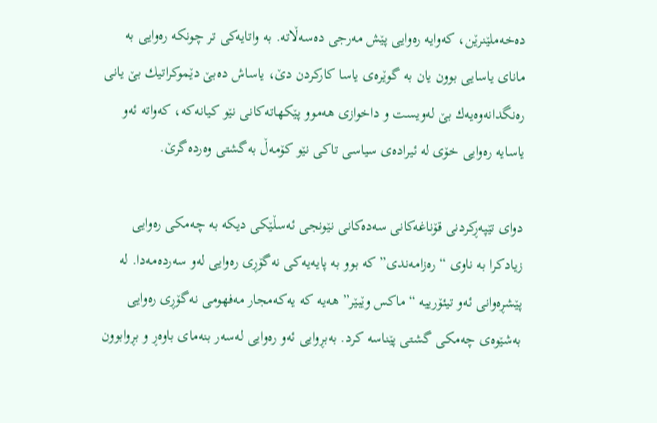ده‌خه‌ملێنرێن، كه‌وایه‌ ره‌وایی پێش مه‌رجی‌ ده‌سه‌ڵاتە. بە واتایەکی تر چونكه‌ ره‌وایی به‌ مانای‌ یاسایی بوون یان به‌ گوێره‌ی‌ یاسا كاركردن دێ، یاساش ده‌بێ دێموكراتیك بێ یانی‌ ره‌نگدانه‌وه‌یه‌ك بێ له‌ویست و داخوازی‌ هه‌موو پێكهاته‌كانی‌ نێو كیانه‌كه‌، کەواتە ئه‌و یاسایه‌ ره‌وایی خۆی‌ له‌ ئیراده‌ی‌ سیاسی تاكی‌ نێو كۆمه‌ڵ به‌گشتی‌ وه‌رده‌گرێ.

دوای‌ تێپه‌ڕكردنی‌ قۆناغەکانی سەدەکانی نێونجی ئه‌سڵێكی‌ دیكه‌ بە چەمکی رەوایی زیادكرا به‌ ناوی‌ “ره‌زامه‌ندی” كه‌ بوو به‌ پایه‌یه‌كی‌ نه‌گۆڕی‌ ره‌وایی له‌و سه‌رده‌مه‌دا. له‌ پێشڕه‌وانی‌ ئه‌و تیئۆرییه‌ “ماكس وێبێر” هه‌یه‌ كه‌ یه‌كه‌مجار مه‌فهومی‌ نه‌گۆڕی‌ ره‌وایی به‌شێوه‌ی چه‌مكی‌ گشتی‌ پێناسه‌ كرد. به‌بڕوایی ئه‌و ره‌وایی له‌سه‌ر بنه‌مای‌ باوه‌ڕ و بڕوابوون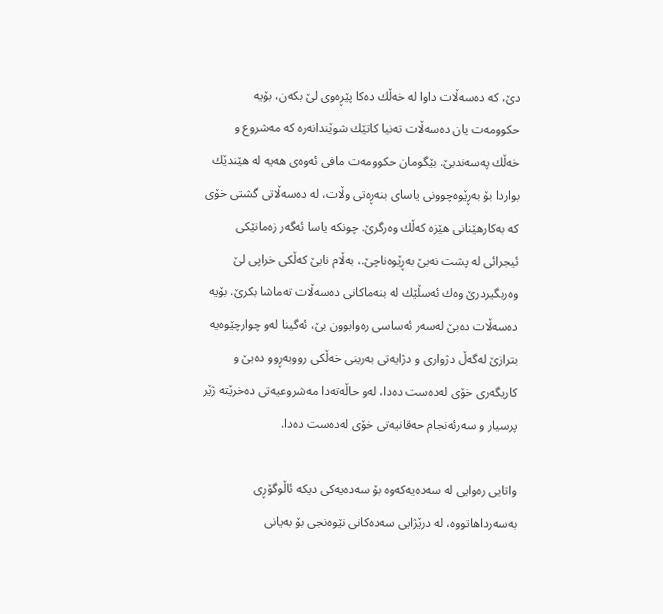دێ، كه‌ ده‌سه‌ڵات داوا له‌ خه‌ڵك ده‌كا پێڕه‌وی‌ لێ بكه‌ن، بۆیه‌ حكوومه‌ت یان ده‌سه‌ڵات ته‌نیا كاتێك شوێندانه‌ره‌ كه‌ مه‌شروع و خه‌ڵك په‌سه‌ندبێ. بێگومان حكوومه‌ت مافی‌ ئه‌وه‌ی‌ هه‌یه‌ له‌ هێندێك بواردا بۆ به‌ڕێوه‌چوونی‌ یاسای‌ بنه‌ڕه‌تی‌ وڵات، له‌ ده‌سه‌ڵاتی‌ گشتی‌ خۆی‌ كه‌ به‌كارهێنانی‌ هێزه‌ كه‌ڵك وه‌رگرێ‌. چونكه‌ یاسا ئه‌گه‌ر زه‌مانێكی‌ ئیجرائی له‌ پشت نه‌بێ به‌ڕێوه‌ناچێ‌.، به‌ڵام نابێ كه‌ڵكی‌ خراپی‌ لێ وه‌ربگیردرێ‌ وه‌ك ئه‌سڵێك له‌ بنه‌ماكانی‌ ده‌سه‌ڵات ته‌ماشا بكرێ. بۆیه‌ ده‌سه‌ڵات ده‌بێ له‌سه‌ر ئه‌ساسی‌ ره‌وابوون بێ، ئه‌گینا له‌و چوارچێوه‌یه‌ بترازێ‌ له‌گه‌ڵ دژواری‌ و دژایه‌تی‌ به‌رینی‌ خه‌ڵكی‌ رووبه‌ڕوو ده‌بێ و كاریگه‌ری‌ خۆی‌ له‌ده‌ست ده‌دا، له‌و حاڵه‌ته‌دا مه‌شروعیه‌تی‌ ده‌خرێته‌ ژێر پرسیار و سه‌رئه‌نجام حه‌قانیه‌تی‌ خۆی‌ له‌ده‌ست ده‌دا.

واتایی ره‌وایی له‌ سه‌ده‌یه‌كه‌وه‌ بۆ سه‌ده‌یه‌كی‌ دیكه‌ ئاڵوگۆڕی‌ به‌سه‌رداهاتووه‌، له‌ درێژایی سه‌ده‌كانی‌ نێوه‌نجی‌ بۆ به‌یانی‌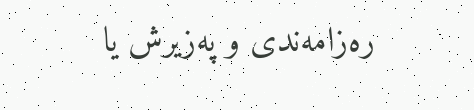ره‌زامه‌ندی‌ و په‌زیرش یا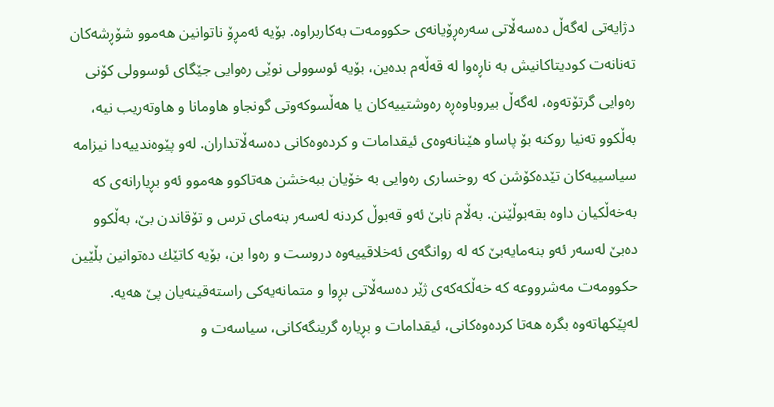دژایه‌تی‌ له‌گه‌ڵ ده‌سه‌ڵاتی‌ سه‌ره‌ڕۆیانه‌ی‌ حكوومه‌ت به‌كاربراوه‌. بۆیه‌ ئه‌مڕۆ ناتوانین هه‌موو شۆڕشه‌كان ته‌نانه‌ت كودیتاكانیش به‌ ناڕه‌وا له‌ قه‌ڵه‌م بده‌ین، بۆیه‌ ئوسوولی‌ نوێی‌ ره‌وایی جێگای‌ ئوسوولی‌ كۆنی‌ ره‌وایی گرتۆته‌وه‌، له‌گه‌ڵ بیروباوه‌ڕه‌ رەوشتییەکان یا هه‌ڵسوكه‌وتی‌ گونجاو هاومانا و هاوته‌ریب نیه‌، به‌ڵكوو ته‌نیا روكنه‌ بۆ پاساو هێنانه‌وه‌ی‌ ئیقدامات و كرده‌وه‌كانی‌ ده‌سه‌ڵاتداران. له‌و پێوه‌ندییه‌دا نیزامه‌ سیاسییه‌كان تێده‌كۆشن كه‌ روخساری‌ ره‌وایی به‌ خۆیان ببه‌خشن هه‌تاكوو هه‌موو ئه‌و بڕیارانه‌ی‌ كه‌ به‌خه‌ڵكیان داوە بقه‌بوڵێنن. به‌ڵام نابێ ئه‌و قه‌بوڵ كردنه‌ له‌سه‌ر بنه‌مای‌ ترس و تۆقاندن بێ، به‌ڵكوو ده‌بێ له‌سه‌ر ئه‌و بنه‌مایه‌بێ كه‌ له‌ روانگه‌ی‌ ئه‌خلاقییه‌وه‌ دروست و ره‌وا بن، بۆیه‌ كاتێك ده‌توانین بڵێین حكوومه‌ت مه‌شرووعه‌ كه‌ خه‌ڵكەکەی‌ ژێر ده‌سه‌ڵاتی‌ بڕوا و متمانه‌یه‌كی‌ راسته‌قینه‌یان پێ هه‌یه‌. له‌پێكهاته‌وه‌ بگره‌ هه‌تا كرده‌وه‌كانی‌، ئیقدامات و بڕیاره‌ گرینگه‌كانی‌، سیاسه‌ت و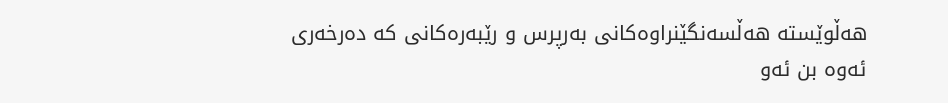هه‌ڵوێسته‌ هه‌ڵسه‌نگێنراوه‌كانی‌ به‌رپرس و رێبه‌ره‌كانی‌ كه‌ ده‌رخه‌ری‌ ئه‌وه‌ بن ئه‌و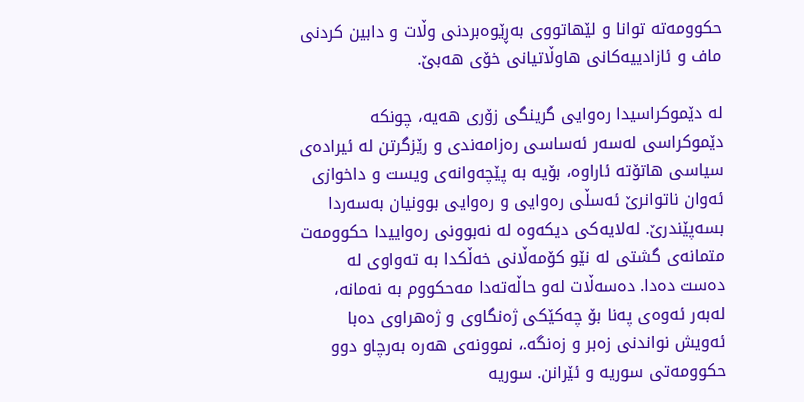حكوومه‌ته‌ توانا و لێهاتووی‌ به‌ڕێوه‌بردنی‌ وڵات و دابین كردنی‌ ماف و ئازادییه‌كانی‌ هاوڵاتیانی خۆی‌ هه‌بێ.

له‌ دێموكراسیدا ره‌وایی گرینگی‌ زۆری‌ هه‌یه‌، چونكه‌ دێموكراسی‌ له‌سه‌ر ئه‌ساسی ره‌زامه‌ندی‌ و رێزگرتن له‌ ئیراده‌ی‌ سیاسی هاتۆته‌ ئاراوه‌، بۆیه‌ بە پێچه‌وانه‌ی‌ ویست و داخوازی ئه‌وان ناتوانرێ‌ ئه‌سڵی‌ ره‌وایی و ره‌وایی بوونیان به‌سه‌ردا بسه‌پێندرێ. له‌لایه‌كی‌ دیكه‌وه‌ له‌ نه‌بوونی‌ ره‌واییدا حكوومه‌ت متمانه‌ی‌ گشتی‌ له‌ نێو كۆمه‌ڵانی‌ خه‌ڵكدا به‌ ته‌واوی‌ له‌ ده‌ست ده‌دا. ده‌سه‌ڵات له‌و حاڵه‌ته‌دا مه‌حكووم به‌ نه‌مانه‌، له‌به‌ر ئه‌وه‌ی‌ په‌نا بۆ چه‌كێكی‌ ژه‌نگاوی‌ و ژه‌هراوی‌ ده‌با ئه‌ویش نواندنی‌ زه‌بر و زه‌نگه‌.، نموونه‌ی‌ هه‌ره‌ به‌رچاو دوو حكوومه‌تی‌ سوریه‌ و ئێرانن. سوریه‌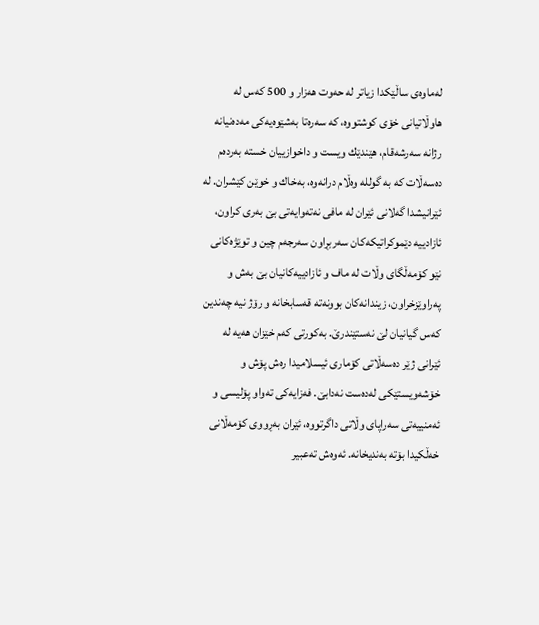له‌ماوه‌ی‌ ساڵێكدا زیاتر له‌ حه‌وت هه‌زار و 500 كه‌س له‌ هاوڵاتیانی‌ خۆی‌ كوشتووه‌، كه‌ سەرەتا به‌شێوه‌یه‌كی‌ مه‌ده‌نیانه‌ رژانه‌ سه‌رشه‌قام، هێندێك ویست و داخوازییان خسته‌ به‌رده‌م ده‌سه‌ڵات كه‌ به‌ گوللە وه‌ڵام درانه‌وه‌، به‌خاك و خوێن كێشران. له‌ ئێرانیشدا گه‌لانی‌ ئێران له‌ مافی‌ نه‌ته‌وایه‌تی‌ بێ به‌ری‌ كراون، ئازادییه‌ دێموكراتیكه‌كان سه‌ربڕاون سه‌رجه‌م چین و توێژه‌كانی‌ نێو كۆمه‌ڵگای‌ وڵات له‌ ماف و ئازادییه‌كانیان بێ به‌ش و په‌راوێزخراون، زیندانه‌كان بوونه‌ته‌ قه‌سابخانه‌ و رۆژ نیه‌ چه‌ندین كه‌س گیانیان لێ نه‌ستێندرێ‌. به‌كورتی‌ كه‌م خێزان هه‌یه‌ له‌ ئێرانی‌ ژێر ده‌سه‌ڵاتی‌ كۆماری‌ ئیسلامیدا ره‌ش پۆش و خۆشه‌ویستێكی‌ له‌ده‌ست نه‌دابێ. فه‌زایه‌كی‌ ته‌واو پۆلیسی‌ و ئه‌منییه‌تی‌ سه‌راپای‌ وڵاتی‌ داگرتووه‌، ئێران به‌ڕووی‌ كۆمه‌ڵانی‌ خه‌ڵكیدا بۆته‌ به‌ندیخانه‌. ئه‌وه‌ش ته‌عبیر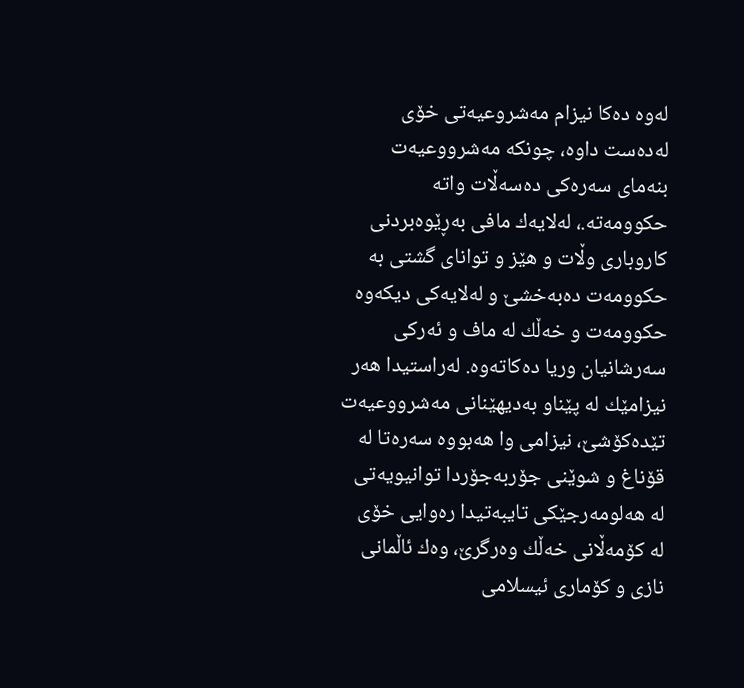له‌وه‌ ده‌كا نیزام مه‌شروعیه‌تی‌ خۆی‌ له‌ده‌ست داوه‌، چونكه‌ مه‌شرووعیه‌ت بنه‌مای‌ سه‌ره‌كی‌ ده‌سه‌ڵات واته‌ حكوومه‌ته‌.، له‌لایه‌ك مافی‌ به‌ڕێوه‌بردنی‌ كاروباری‌ وڵات و هێز و توانای گشتی‌ به‌ حكوومه‌ت ده‌به‌خشێ‌ و له‌لایه‌كی‌ دیكه‌وه‌ حكوومه‌ت و خه‌ڵك له‌ ماف و ئه‌ركی‌ سه‌رشانیان وریا ده‌كاته‌وه. له‌راستیدا هه‌ر نیزامێك له‌ پێناو به‌دیهێنانی‌ مه‌شرووعیه‌ت تێده‌كۆشێ، نیزامی‌ وا هه‌بووه‌ سه‌ره‌تا له‌ قۆناغ و شوێنی‌ جۆربه‌جۆردا توانیویه‌تی‌ له‌ هه‌لومه‌رجێكی‌ تایبه‌تیدا ره‌وایی خۆی‌ له‌ كۆمه‌ڵانی‌ خه‌ڵك وه‌رگرێ‌، وه‌ك ئاڵمانی‌ نازی‌ و كۆماری‌ ئیسلامی‌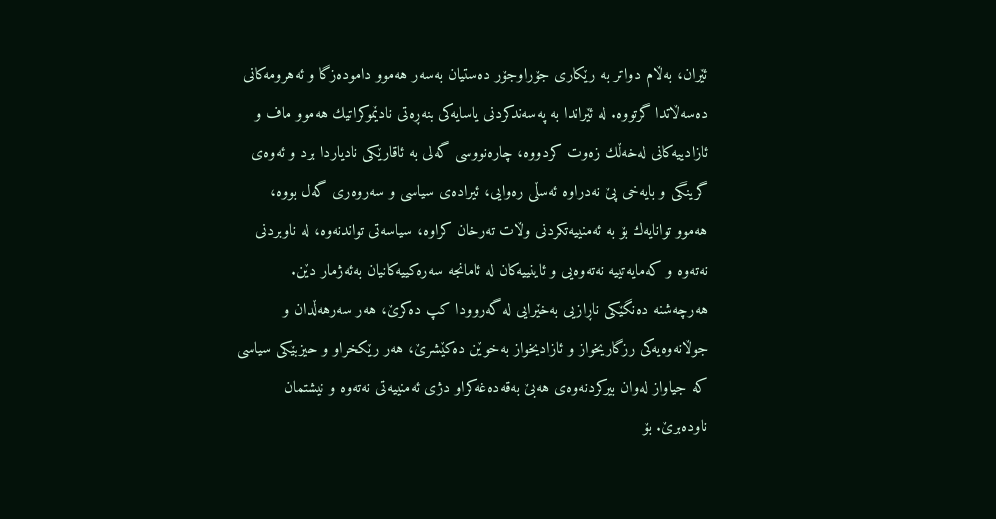ئێران، به‌ڵام دواتر به‌ رێكاری‌ جۆراوجۆر ده‌ستیان به‌سه‌ر هه‌موو داموده‌زگا و ئه‌هرومه‌كانی‌ ده‌سه‌ڵاتدا گرتووە. لە ئێراندا به‌ په‌سه‌ندكردنی‌ یاسایه‌كی‌ بنه‌ڕه‌تی‌ نادێموكراتیك هه‌موو ماف و ئازادییه‌كانی‌ له‌خه‌ڵك زه‌وت كردووه‌، چاره‌نووسی‌ گه‌لی‌ به‌ ئاقارێكی‌ نادیاردا برد و ئه‌وه‌ی‌ گرینگی‌ و بایه‌خی‌ پێ نه‌دراوه‌ ئه‌سڵی‌ ره‌وایی، ئیراده‌ی‌ سیاسی و سه‌روه‌ری‌ گه‌ل بووه‌، هه‌موو توانایه‌ك بۆ به‌ ئه‌منییه‌تكردنی‌ وڵات ته‌رخان كراوه‌، سیاسه‌تی‌ تواندنه‌وه‌، له‌ ناوبردنی‌ نه‌ته‌وه‌ و كه‌مایه‌تییه‌ نه‌ته‌وه‌یی و ئاینییه‌كان له‌ ئامانجه‌ سه‌ره‌كییه‌كانیان به‌ئه‌ژمار دێن. هه‌رچه‌شنه‌ ده‌نگێكی‌ ناڕازیی به‌خێرایی له‌ گه‌روودا كپ ده‌كرێ‌، هه‌ر سه‌رهه‌ڵدان و جوڵانه‌وه‌یه‌كی‌ رزگاریخواز و ئازادیخواز به‌خوێن ده‌كێشرێ‌، هه‌ر رێكخراو و حیزبێكی‌ سیاسی‌ كه‌ جیاواز له‌وان بیركردنه‌وه‌ی‌ هه‌بێ به‌قه‌ده‌غه‌كراو دژی‌ ئه‌منییه‌تی‌ نه‌ته‌وه‌ و نیشتمان ناوده‌برێ. بۆ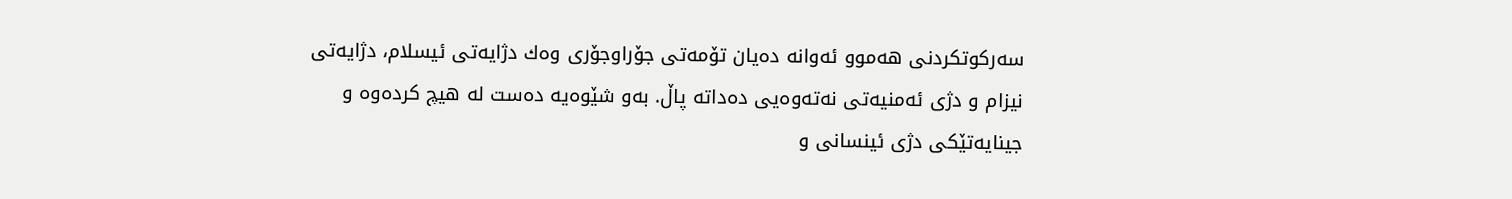سه‌ركوتكردنی‌ هه‌موو ئه‌وانه‌ ده‌یان تۆمه‌تی‌ جۆراوجۆری‌ وه‌ك دژایەتی‌ ئیسلام، دژایەتی نیزام و دژی ئه‌منیه‌تی‌ نه‌ته‌وه‌یی ده‌داته‌ پاڵ. به‌و شێوه‌یه‌ ده‌ست له‌ هیچ كرده‌وه‌ و جینایه‌تێكی‌ دژی‌ ئینسانی‌ و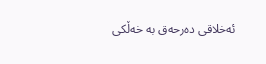ئه‌خلاقی‌ ده‌رحه‌ق به‌ خه‌ڵكی‌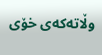وڵاته‌كه‌ی‌ خۆی‌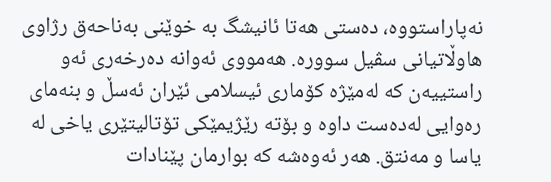نه‌پاراستووه‌، ده‌ستی‌ هه‌تا ئانیشگ به‌ خوێنی‌ به‌ناحه‌ق رژاوی‌ هاوڵاتیانی‌ سڤیل سووره. هەمووی ئەوانە دەرخەری ئەو راستییەن کە له‌مێژه‌ كۆماری‌ ئیسلامی‌ ئێران ئه‌سڵ و بنه‌مای‌ ره‌وایی له‌ده‌ست داوه‌ و بۆته‌ رێژیمێكی‌ تۆتالیتێری‌ یاخی‌ له‌ یاسا و مه‌نتق. هەر ئەوەشە کە بوارمان پێنادات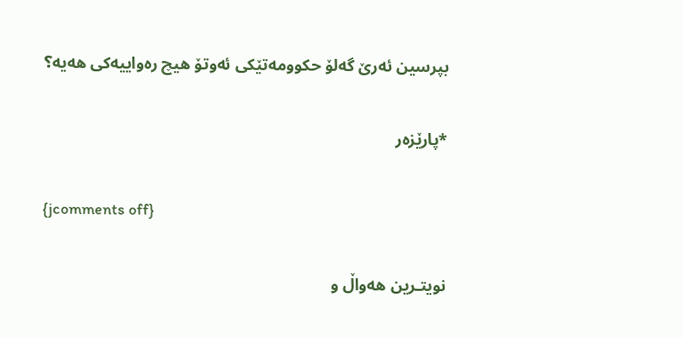بپرسین ئه‌رێ‌ گه‌لۆ حكوومه‌تێكی‌ ئه‌وتۆ هیچ ره‌واییه‌كی‌ هه‌یه‌؟

*پارێزەر

{jcomments off}

نویتـرین هەواڵ و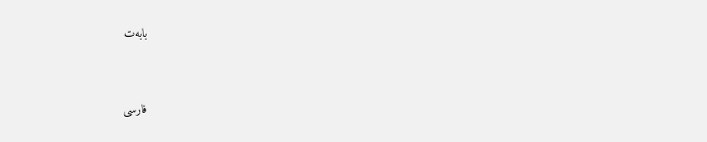بابەت


فارسی